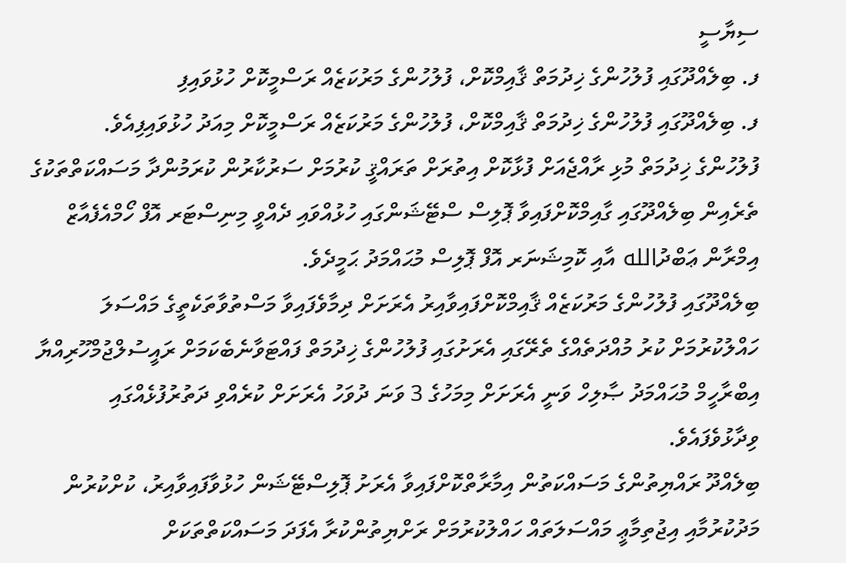ސިޔާސީ
ފ. ބިލެއްދޫގައި ފުލުހުންގެ ޚިދުމަތް ޤާއިމްކޮށް، ފުލުހުންގެ މަރުކަޒެއް ރަސްމީކޮށް ހުޅުވައިފި
ފ. ބިލެއްދޫގައި ފުލުހުންގެ ޚިދުމަތް ޤާއިމްކޮށް، ފުލުހުންގެ މަރުކަޒެއް ރަސްމީކޮށް މިއަދު ހުޅުވައިފިއެވެ.
ފުލުހުންގެ ޚިދުމަތް މުޅި ރާއްޖެއަށް ފުޅާކޮށް އިތުރަށް ތަރައްޤީ ކުރުމަށް ސަރުކާރުން ކުރަމުންދާ މަސައްކަތްތަކުގެ ތެރެއިން ބިލެއްދޫގައި ގާއިމްކޮށްފައިވާ ޕޮލިސް ސްޓޭޝަންގައި ހުޅުއްވައި ދެއްވީ މިނިސްޓަރ އޮފް ހޯމްއެފެއާޒް އިމްރާން ޢަބްދުالله އާއި ކޮމިޝަނަރ އޮފް ޕޮލިސް މުޙައްމަދު ޙަމީދެވެ.
ބިލެއްދޫގައި ފުލުހުންގެ މަރުކަޒެއް ޤާއިމްކޮށްފައިވާއިރު އެރަށަށް ދިމާވެފައިވާ މަސްތުވާތަކެތީގެ މައްސަލަ ހައްލުކުރުމަށް ކުރު މުއްދަތެއްގެ ތެރޭގައި އެރަށުގައި ފުލުހުންގެ ޚިދުމަތް ފައްޓަވާނެބެކަމަށް ރައީސުލްޖުމްހޫރިއްޔާ އިބްރާހީމް މުޙައްމަދު ޞާލިހް ވަނީ އެރަށަށް މިމަހުގެ 3 ވަނަ ދުވަހު އެރަށަށް ކުރެއްވި ދަތުރުފުޅެއްގައި ވިދާޅުވެފައެވެ.
ބިލެއްދޫ ރައްޔިތުންގެ މަސައްކަތުން އިމާރާތްކޮށްފައިވާ އެރަށު ޕޮލިސްޓޭޝަން ހުޅުވާފައިވާއިރު، ކުށްކުރުން މަދުކުރުމާއި އިޖުތިމާޢީ މައްސަލަތައް ހައްލުކުރުމަށް ރަށްޔިތުންކުރާ އެފަދަ މަސައްކަތްތަކަށް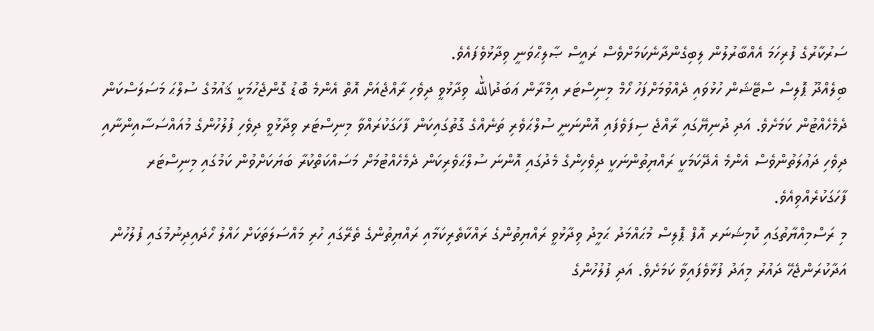ސަރުކާރުގެ ފުރިހަމަ އެއްބާރުލުން ލިބިގެންދާނެކަމަށްވެސް ރައީސް ޞާލިޙްވަނީ ވިދާޅުވެފައެވެ.
ބިލެއްދޫ ޕޮލިސް ސްޓޭޝަން ހުޅުވައި ދެއްވުމަށްފަހު ހޯމް މިނިސްޓަރ އިމްރާން ޢަބަދުالله ވިދާޅުވީ ދިވެހި ރާއްޖެއަށް އޮތް އެންމެ ބޮޑު ގޮންޖެހުމަކީ ޤައުމުގެ ސުލްޙަ މަސަލަސްކަން ދެމެހެއްޓުން ކަމަށެވެ. އަދި ދުނިޔޭގައި ރާއްޖެ ސިފަވެފައި އޮންނަނީ ސުލްޙަވެރި ތަނެއްގެ ގޮތުގައިކަން ފާހަގަކުރައްވާ މިނިސްޓަރ ވިދާޅުވީ ދިވެހި ފުލުހުންގެ މުއައްސަސާއިންނާއި ދިވެހި ދަޢުލަތުންވެސް އެންމެ އެދޭކަމަކީ ރައްޔިތުންނަކީ ދިވެހިންގެ މެދުގައި އޮންނަ ސުލްޙަވެރިކަން ދެމެހެއްޓުމަށް މަސައްކަތްކުރާ ބަޔަކަށްވުން ކަމުގައި މިނިސްޓަރ ފާހަގަކުރެއްވިއެވެ.
މި ރަސްމިއްޔާތުގައި ކޮމިޝަނަރ އޮފް ޕޮލިސް މުޙައްމަދު ޙަމީދު ވިދާޅުވީ ރައްޔިތުންގެ ރައްކާތެރިކަމާއި ރައްޔިތުންގެ ތެރޭގައި ހުރި މައްސަލަތަކަށް ހައްލު ހޯދައިދިނުމުގައި ފުލުހުން އަދާކުރަންޖެހޭ ދައުރު މިއަދު ފުޅާވެފައިވާ ކަމަށެވެ. އަދި ފުލުހުންގެ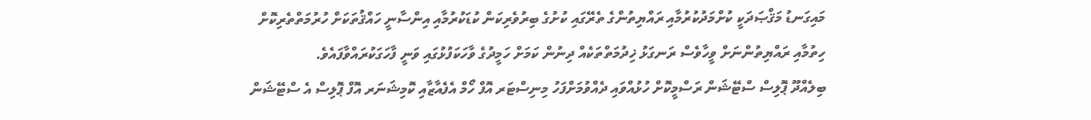މައިގަނޑު މަޤްޞަދަކީ ކުށްމަދުކުރުމާއި ރައްޔިތުންގެ ތެރޭގައި ކުށުގެ ބިރުވެރިކަން ކުޑަކުރުމާއި އިންސާނީ ހައްޤުތަކަށް ހުރުމަތްތެރިކޮށް ހިތުމާއި ރައްޔިތުންނަށް ވީހާވެސް ރަނގަޅު ޚިދުމަތްތަކެއް ދިނުން ކަމަށް ހަމީދުގެ ވާހަކަފުޅުގައި ވަނީ ފާހަގަކުރައްވާފައެވެ.
ބިލެއްދޫ ޕޮލިސް ސްޓޭޝަން ރަސްމީކޮށް ހުޅުއްވައި ދެއްވުމަށްފަހު މިނިސްޓަރ އޮފް ހޯމް އެފެއާޒާއި ކޮމިޝަނަރ އޮފް ޕޮލިސް އެ ސްޓޭޝަން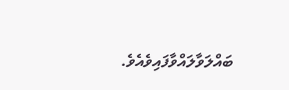ބައްލަވާލައްވާފައިވެއެވެ.